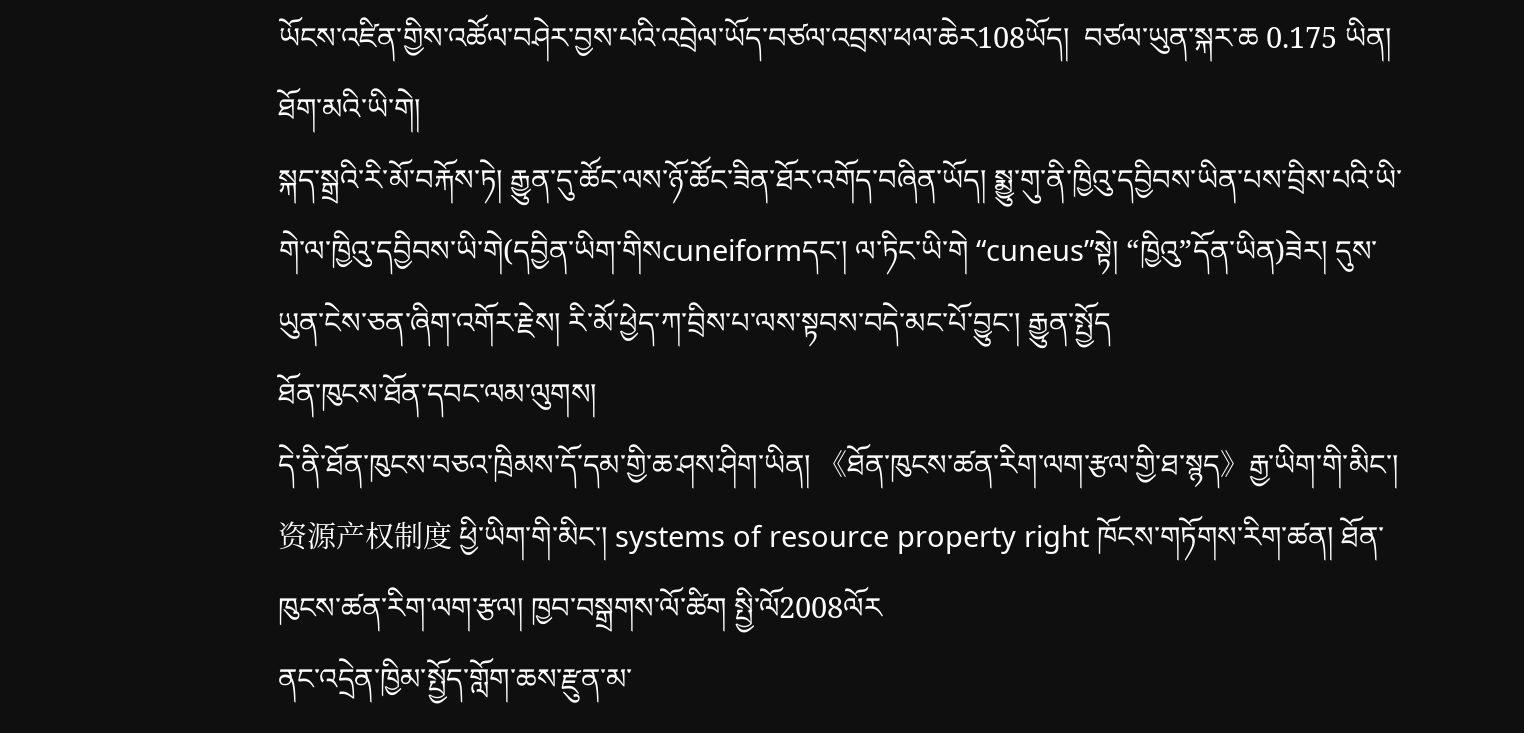ཡོངས་འཛིན་གྱིས་འཚོལ་བཤེར་བྱས་པའི་འབྲེལ་ཡོད་བཙལ་འབྲས་ཕལ་ཆེར108ཡོད།  བཙལ་ཡུན་སྐར་ཆ 0.175 ཡིན།
ཐོག་མའི་ཡི་གེ།
སྐད་སྒྲའི་རི་མོ་བརྐོས་ཏེ། རྒྱུན་དུ་ཚོང་ལས་ཉོ་ཚོང་ཟིན་ཐོར་འགོད་བཞིན་ཡོད། སྨྱུ་གུ་ནི་ཁྱིའུ་དབྱིབས་ཡིན་པས་བྲིས་པའི་ཡི་གེ་ལ་ཁྱིའུ་དབྱིབས་ཡི་གེ(དབྱིན་ཡིག་གིསcuneiformདང་། ལ་ཏིང་ཡི་གེ “cuneus”སྟེ། “ཁྱིའུ”དོན་ཡིན)ཟེར། དུས་ཡུན་ངེས་ཅན་ཞིག་འགོར་རྗེས། རི་མོ་ཕྱེད་ཀ་བྲིས་པ་ལས་སྟབས་བདེ་མང་པོ་བྱུང་། རྒྱུན་སྤྱོད
ཐོན་ཁུངས་ཐོན་དབང་ལམ་ལུགས།
དེ་ནི་ཐོན་ཁུངས་བཅའ་ཁྲིམས་དོ་དམ་གྱི་ཆ་ཤས་ཤིག་ཡིན། 《ཐོན་ཁུངས་ཚན་རིག་ལག་རྩལ་གྱི་ཐ་སྙད》རྒྱ་ཡིག་གི་མིང་། 资源产权制度 ཕྱི་ཡིག་གི་མིང་། systems of resource property right ཁོངས་གཏོགས་རིག་ཚན། ཐོན་ཁུངས་ཚན་རིག་ལག་རྩལ། ཁྱབ་བསྒྲགས་ལོ་ཚིག སྤྱི་ལོ2008ལོར
ནང་འདྲེན་ཁྱིམ་སྤྱོད་གློག་ཆས་རྫུན་མ་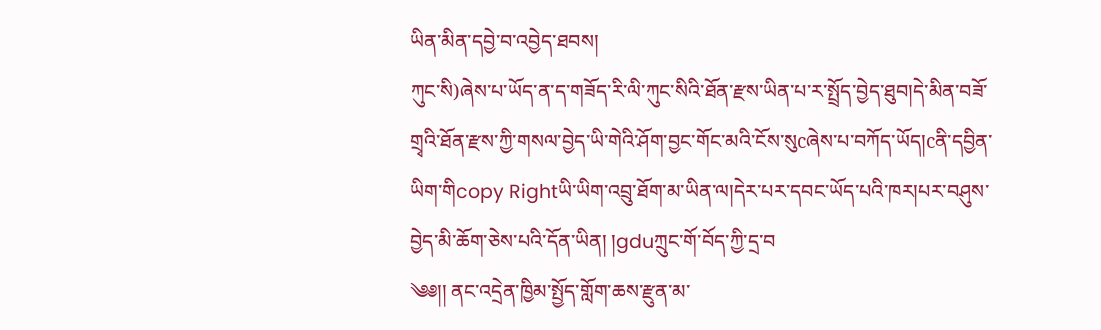ཡིན་མིན་དབྱེ་བ་འབྱེད་ཐབས།
ཀུང་སི)ཞེས་པ་ཡོད་ན་ད་གཟོད་རི་ལི་ཀུང་སིའི་ཐོན་རྫས་ཡིན་པ་ར་སྤྲོད་བྱེད་ཐུབ།དེ་མིན་བཟོ་གྲྭའི་ཐོན་རྫས་ཀྱི་གསལ་བྱེད་ཡི་གེའི་ཤོག་བྱང་གོང་མའི་ངོས་སུcཞེས་པ་བཀོད་ཡོད།cནི་དབྱིན་ཡིག་གིcopy Rightཡི་ཡིག་འབྲུ་ཐོག་མ་ཡིན་ལ།དེར་པར་དབང་ཡོད་པའི་ཁར།པར་བཤུས་བྱེད་མི་ཆོག་ཅེས་པའི་དོན་ཡིན། །gduཀྲུང་གོ་བོད་ཀྱི་དྲ་བ
༄༅།། ནང་འདྲེན་ཁྱིམ་སྤྱོད་གློག་ཆས་རྫུན་མ་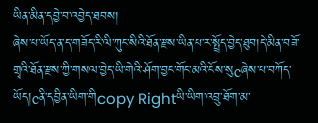ཡིན་མིན་དབྱེ་བ་འབྱེད་ཐབས།
ཞེས་པ་ཡོད་ན་ད་གཟོད་རི་ལི་ཀུང་སིའི་ཐོན་རྫས་ཡིན་པ་ར་སྤྲོད་བྱེད་ཐུབ།དེ་མིན་བཟོ་གྲྭའི་ཐོན་རྫས་ཀྱི་གསལ་བྱེད་ཡི་གེའི་ཤོག་བྱང་གོང་མའི་ངོས་སུcཞེས་པ་བཀོད་ཡོད།cནི་དབྱིན་ཡིག་གིcopy Rightཡི་ཡིག་འབྲུ་ཐོག་མ་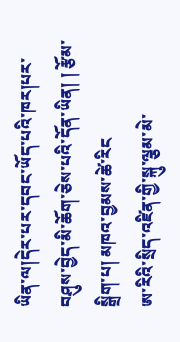ཡིན་ལ།དེར་པར་དབང་ཡོད་པའི་ཁར།པར་བཤུས་བྱེད་མི་ཆོག་ཅེས་པའི་དོན་ཡིན། ། རྩོམ་སྒྲིག་པ། མཁའ་བྱམས་ཚེ་རིང
ཨ་རིའི་སྲིད་འཛིན་གྱི་སྐུ་ལྕམ་མེ་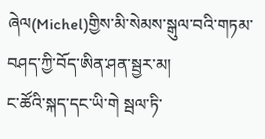ཞེལ(Michel)གྱིས་མི་སེམས་སྒུལ་བའི་གཏམ་བཤད་ཀྱི་བོད་ཨིན་ཤན་སྦྱར་མ།
ང་ཚོའི་སྐད་དང་ཡི་གེ སྦལ་ཏི་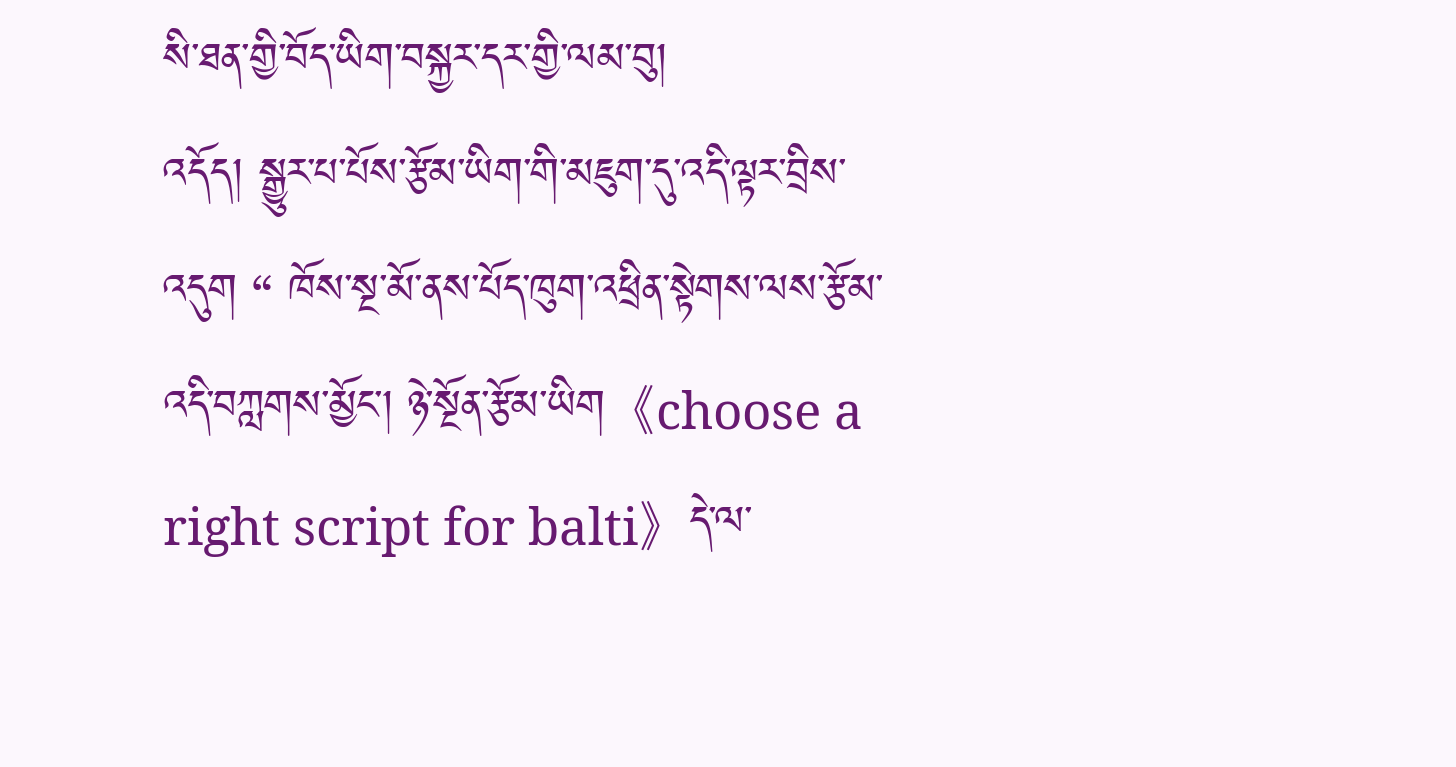སི་ཐན་གྱི་བོད་ཡིག་བསྐྱར་དར་གྱི་ལམ་བུ།
འདོད། སྒྱུར་པ་པོས་རྩོམ་ཡིག་གི་མཇུག་དུ་འདི་ལྟར་བྲིས་འདུག “ ཁོས་སྔ་མོ་ནས་པོད་ཁུག་འཕྲིན་སྟེགས་ལས་རྩོམ་འདི་བཀླགས་མྱོང་། ཉེ་སྔོན་རྩོམ་ཡིག《choose a right script for balti》དེ་ལ་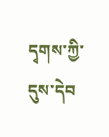དྭགས་ཀྱི་དུས་དེབ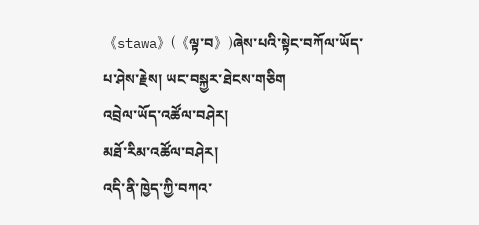《stawa》(《ལྟ་བ》)ཞེས་པའི་སྟེང་བཀོལ་ཡོད་པ་ཤེས་རྗེས། ཡང་བསྐྱར་ཐེངས་གཅིག
འབྲེལ་ཡོད་འཚོལ་བཤེར།
མཐོ་རིམ་འཚོལ་བཤེར།
འདི་ནི་ཁྱེད་ཀྱི་བཀའ་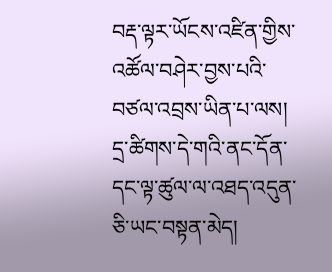བརྡ་ལྟར་ཡོངས་འཛིན་གྱིས་འཚོལ་བཤེར་བྱས་པའི་བཙལ་འབྲས་ཡིན་པ་ལས། དྲ་ཚིགས་དེ་གའི་ནང་དོན་དང་ལྟ་ཚུལ་ལ་འཐད་འདུན་ཅི་ཡང་བསྟན་མེད།